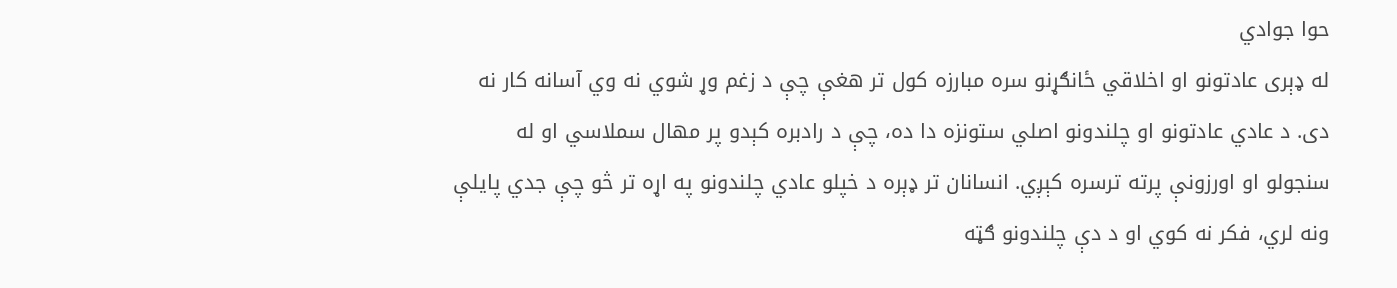حوا جوادي
له ډېری عادتونو او اخلاقي ځانګړنو سره مبارزه کول تر هغې چې د زغم وړ شوي نه وي آسانه کار نه دی. د عادي عادتونو او چلندونو اصلي ستونزه دا ده، چې د رادبره کېدو پر مهال سملاسي او له سنجولو او اورزونې پرته ترسره کېږي. انسانان تر ډېره د خپلو عادي چلندونو په اړه تر څو چې جدي پایلې ونه لري، فکر نه کوي او د دې چلندونو ګټه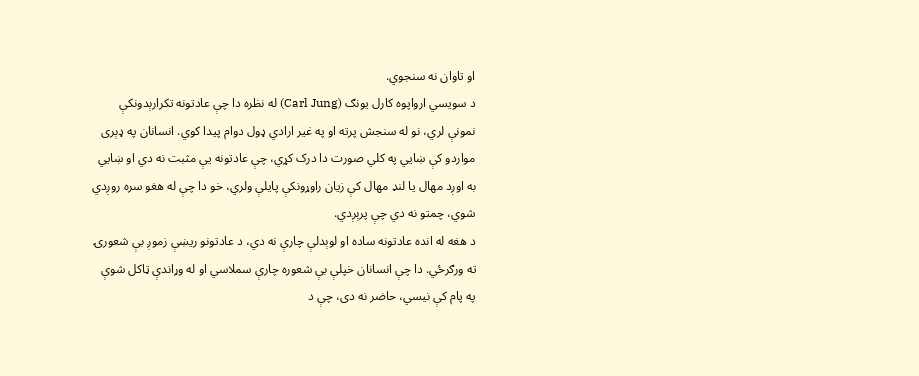او تاوان نه سنجوي.
د سویسي ارواپوه کارل یونګ (Carl Jung) له نظره دا چې عادتونه تکرارېدونکې نمونې لري، نو له سنجش پرته او په غیر ارادي ډول دوام پیدا کوي. انسانان په ډېری مواردو کې ښايي په کلي صورت دا درک کړي، چې عادتونه یې مثبت نه دي او ښايي به اوږد مهال یا لنډ مهال کې زیان راوړونکې پایلې ولري، خو دا چې له هغو سره روږدي شوي، چمتو نه دي چې پرېږدي.
د هغه له انده عادتونه ساده او لوېدلې چارې نه دي، د عادتونو ریښې زموږ بې شعورۍ ته ورګرځي. دا چې انسانان خپلې بې شعوره چارې سملاسي او له وړاندې ټاکل شوې په پام کې نیسي، حاضر نه دی، چې د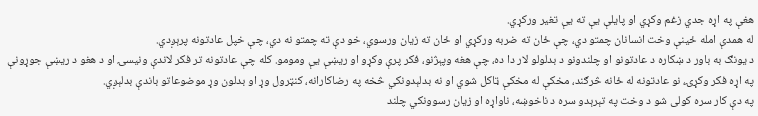هغې په اړه جدي زغم وکړي او پایلې یې ته یې تغیر ورکړي.
له همدې امله ځینې وخت انسانان چمتو دي، چې ځان ته ضربه ورکړي او ځان ته زیان ورسوي، خو دې ته چمتو نه دي، چې خپل عادتونه پرېږدي.
د یونګ به باور د ښکاره د عادتونو او چلندونو د بدلولو لار دا ده، چې هغه وپېژنو، فکر پرې وکړو او ریښې يې ومومو. کله چې عادتونه تر فکر لاندې ونیسۍ او د هغو د ریښې جوړونې په اړه فکر وکړۍ، نو عادتونه له ځانه څرګند، مخکې له مخکې ټاکل شوي او نه بدلېدونکي څخه په رضاکارانه، کنټرول وړ او بدلون وړ موضوعاتو باندې بدلېږي.
په دې کار سره کولی شو د وخت په تېرېدو سره د ناخوښه، ناواړه او زیان رسوونکي چلند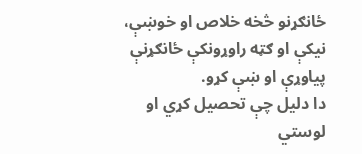ځانګړنو څخه خلاص او خوښې، نیکې او ګټه راوړونکې ځانګړنې پياوړې او ښې کړو.
دا دلیل چې تحصیل کړي او لوستي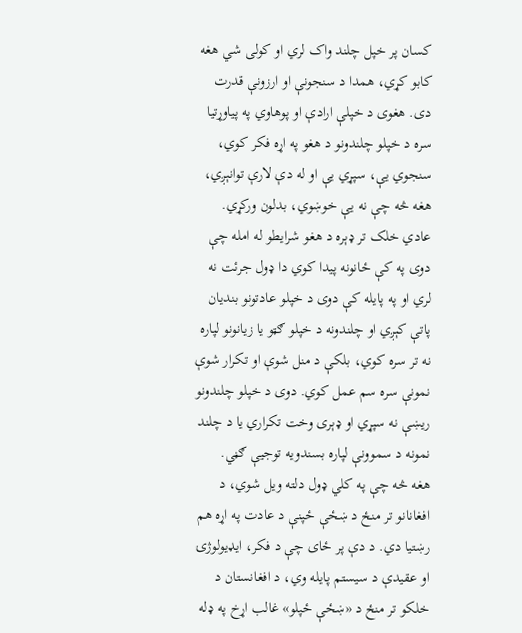کسان پر خپل چلند واک لري او کولی شي هغه کابو کړي، همدا د سنجونې او ارزونې قدرت دی. هغوی د خپلې ارادې او پوهاوي په پیاوړتیا سره د خپلو چلندونو د هغو په اړه فکر کوي، سنجوي یې، سپړي یې او له دې لارې توانېږي، هغه څه چې نه یې خوښوي، بدلون ورکړي.
عادي خلک تر ډېره د هغو شرایطو له امله چې دوی په کې ځانونه پیدا کوي دا ډول جرئت نه لري او په پایله کې دوی د خپلو عادتونو بندیان پاتې کېږي او چلندونه د خپلو ګټو یا زیانونو لپاره نه تر سره کوي، بلکې د منل شوې او تکرار شوې نمونې سره سم عمل کوي. دوی د خپلو چلندونو ریښې نه سپړي او ډېری وخت تکراري یا د چلند نمونه د سموونې لپاره بسندویه توجیې ګڼي.
هغه څه چې په کلي ډول دلته ویل شوي، د افغانانو تر منځ د ښځې ځپنې د عادت په اړه هم رښتیا دي. د دې پر ځای چې د فکر، ایډیولوژۍ او عقیدې د سیستم پایله وي، د افغانستان د خلکو تر منځ د «ښځې ځپلو» غالب اړخ په ډله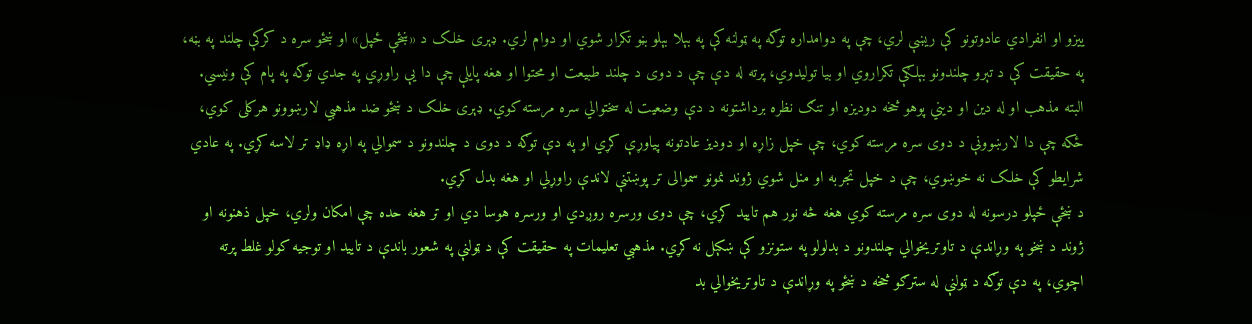ییزو او انفرادي عادوتونو کې ریښې لري، چې په دوامداره توګه په ټولنه کې په بېلا بېلو بڼو تکرار شوي او دوام لري. ډېری خلک د «ښځې ځپل» او ښځو سره د کرکې چلند په بڼه، په حقیقت کې د تېرو چلندونو بېلګې تکراروي او بیا تولیدوي، پرته له دې چې د دوی د چلند طبیعت او محتوا او هغه پایلې چې دا یې راوړي په جدي توګه په پام کې ونیسي.
البته مذهب او له دین او دیني پوهو څخه دودیزه او تنګ نظره برداشتونه د دې وضعیت له سختوالي سره مرسته کوي. ډېری خلک د ښځو ضد مذهبي لارښوونو هرکلی کوي، ځکه چې دا لارښوونې د دوی سره مرسته کوي، چې خپل زاړه او دودیز عادتونه پیاوړې کړي او په دې توګه د دوی د چلندونو د سموالي په اړه ډاډ تر لاسه کړي. په عادي شرایطو کې خلک نه خوښوي، چې د خپل تجربه او منل شوي ژوند نمونو سموالی تر پوښتنې لاندې راوړلي او هغه بدل کړي.
د ښځې ځپلو درسونه له دوی سره مرسته کوي هغه څه نور هم تایید کړي، چې دوی ورسره روږدي او ورسره هوسا دي او تر هغه حده چې امکان ولري، خپل ذهنونه او ژوند د ښخو په وړاندې د تاوتریخوالي چلندونو د بدلولو په ستونزو کې ښکېل نه کړي. مذهبي تعلیمات په حقیقت کې د ټولنې په شعور باندې د تایید او توجیه کولو غلط پرته اچوي، په دې توګه د ټولنې له سترګو څخه د ښځو په وړاندې د تاوتریخوالي بد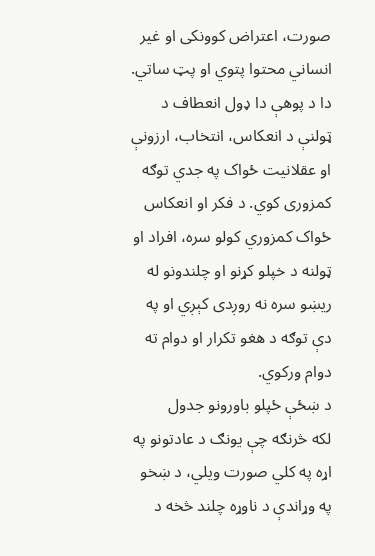صورت، اعتراض کوونکی او غیر انساني محتوا پتوي او پټ ساتي. دا د پوهې دا ډول انعطاف د ټولنې د انعکاس، انتخاب، ارزونې او عقلانیت ځواک په جدي توګه کمزوری کوي. د فکر او انعکاس ځواک کمزوري کولو سره، افراد او ټولنه د خپلو کړنو او چلندونو له ریښو سره نه روږدی کېږي او په دې توګه د هغو تکرار او دوام ته دوام ورکوي.
د ښځې ځپلو باورونو جدول
لکه څرنګه چې یونګ د عادتونو په اړه په کلي صورت ویلي، د ښخو په وړاندې د ناوړه چلند څخه د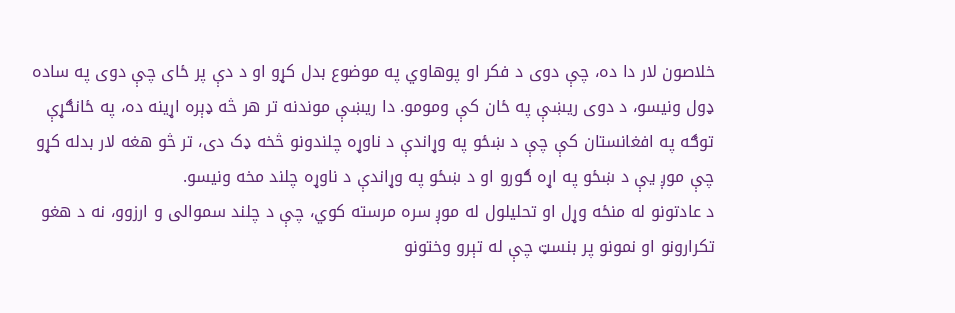خلاصون لار دا ده، چې دوی د فکر او پوهاوي په موضوع بدل کړو او د دې پر ځای چې دوی په ساده ډول ونیسو، د دوی ریښې په ځان کې ومومو. دا ریښې موندنه تر هر څه ډېره اړینه ده، په ځانګړې توګه په افغانستان کې چې د ښځو په وړاندې د ناوړه چلندونو څخه ډک دی، تر څو هغه لار بدله کړو چې موږ یې د ښځو په اړه ګورو او د ښځو په وړاندې د ناوړه چلند مخه ونیسو.
د عادتونو له منځه وړل او تحلیلول له موږ سره مرسته کوي، چې د چلند سموالی و ارزوو، نه د هغو تکرارونو او نمونو پر بنسټ چې له تېرو وختونو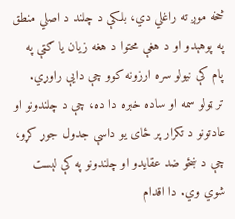څخه موږ ته راغلي دي، بلکې د چلند د اصلي منطق په پوهېدو او د هغې محتوا د هغه زیان یا ګټې په پام کې نیولو سره ارزونه کوو چې دایې راوړي.
تر ټولو سمه او ساده خبره دا ده، چې د چلندونو او عادتونو د تکرار پر ځای یو داسې جدول جوړ کړو، چې د ښځو ضد عقایدو او چلندونو په کې لېست شوي وي. دا اقدام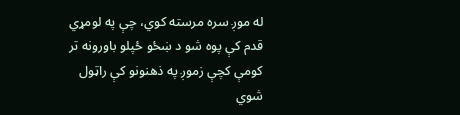له موږ سره مرسته کوي، چې په لومړي قدم کې پوه شو د ښځو ځپلو باورونه تر کومې کچې زموږ په ذهنونو کې راټول شوي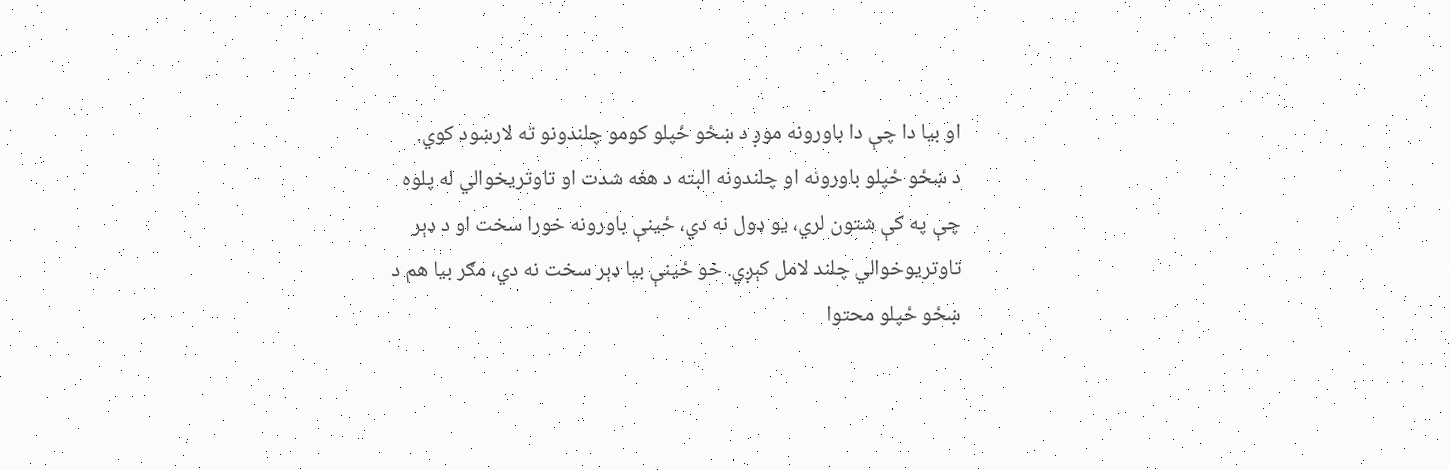او بیا دا چې دا باورونه موږ د ښځو ځپلو کومو چلندونو ته لارښود کوي.
د ښځو ځپلو باورونه او چلندونه البته د هغه شدت او تاوتریخوالي له پلوه چې په کې شتون لري، یو ډول نه دي، ځینې باورونه خورا سخت او د ډېر تاوتریوخوالي چلند لامل کېږي. خو ځینې بیا ډېر سخت نه دي، مګر بیا هم د ښځو ځپلو محتوا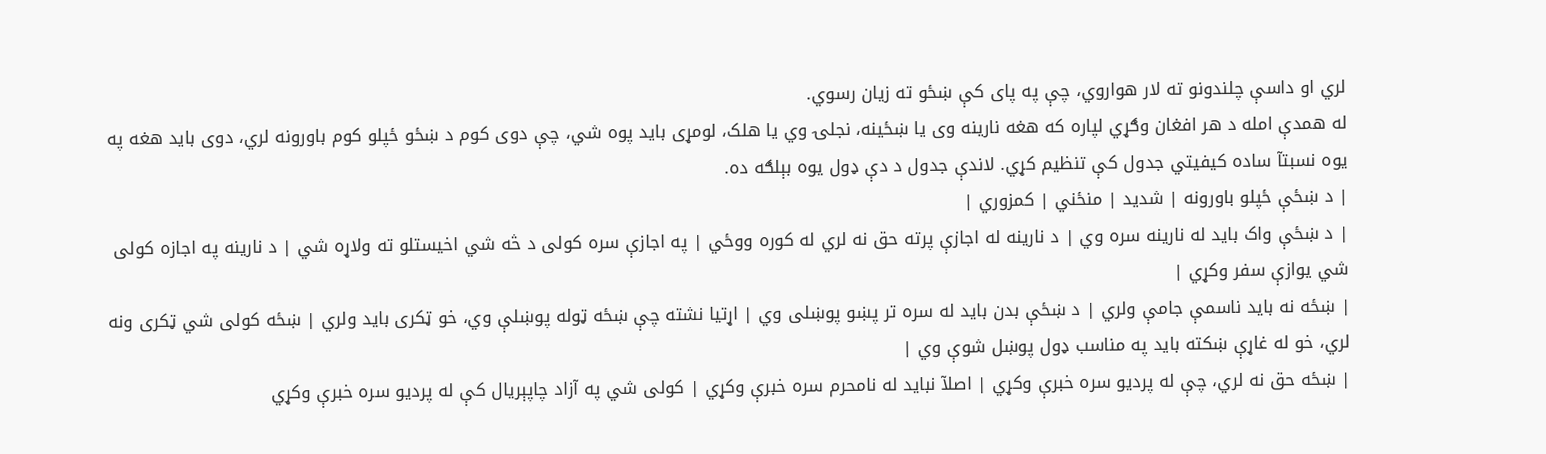لري او داسې چلندونو ته لار هواروي، چې په پای کې ښځو ته زیان رسوي.
له همدې امله د هر افغان وګړي لپاره که هغه نارینه وی یا ښځینه، نجلۍ وي یا هلک، لومړی باید پوه شي، چې دوی کوم د ښځو ځپلو کوم باورونه لري، دوی باید هغه په یوه نسبتآ ساده کیفیتي جدول کې تنظیم کړي. لاندې جدول د دې ډول یوه بېلګه ده.
| د ښځې ځپلو باورونه | شدید | منځني | کمزوري |
| د ښځې واک باید له نارینه سره وي | د نارینه له اجازې پرته حق نه لري له کوره ووځي | په اجازې سره کولی د څه شي اخیستلو ته ولاړه شي | د نارینه په اجازه کولی شي یوازې سفر وکړي |
| ښځه نه باید ناسمې جامې ولري | د ښځې بدن باید له سره تر پښو پوښلی وي | اړتیا نشته چې ښځه ټوله پوښلې وي، خو ټکری باید ولري | ښځه کولی شي ټکری ونه لري، خو له غاړې ښکته باید په مناسب ډول پوښل شوې وي |
| ښځه حق نه لري، چې له پردیو سره خبرې وکړي | اصلآ نباید له نامحرم سره خبرې وکړي | کولی شي په آزاد چاپېریال کې له پردیو سره خبرې وکړي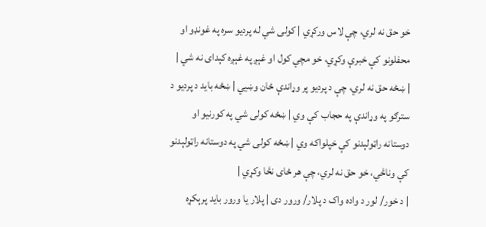خو حق نه لري، چې لاس ورکړي | کولی شي له پردیو سره په غونډو او محفلونو کې خبرې وکړي، خو مچي کول او غېږ په غېږه کېدای نه شي |
| ښځه حق نه لري، چې د پردیو پر وړاندې ځان وښيي | ښځه باید د پردیو د سترګو په وړاندې په حجاب کې وي | ښځه کولی شي په کورنیو او دوستانه راټولېدنو کې خپلواکه وي | ښځه کولی شي په دوستانه راټولېدنو کې وناڅي، خو حق نه لري، چې هر ځای نڅا وکړي |
| د خور/ لور د واده واک د پلار/ ورور دی | پلار یا ورور باید پرېکړه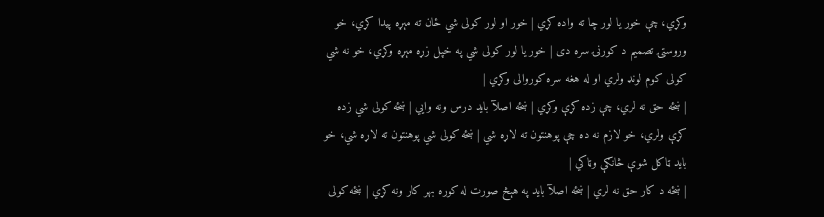وکړي، چې خور یا لور چا ته واده کړي | خور او لور کولی شي ځان ته مېړه پیدا کړي، خو وروستۍ تصمیم د کورنۍ سره دی | خور یا لور کولی شي په خپل زړه مېړه وکړي، خو نه شي کولی کوم لونډ ولري او له هغه سره کوروالی وکړي |
| ښځه حق نه لري، چې زده کړې وکړي | ښځه اصلآ باید درس ونه وايي | ښځه کولی شي زده کړې ولري، خو لازم نه ده چې پوهنتون ته لاړه شي | ښځه کولی شي پوهنتون ته لاړه شي، خو باید ټاکل شوې څانګې وټاکي |
| ښځه د کار حق نه لري | ښځه اصلآ باید په هېڅ صورت له کوره بهر کار ونه کړي | ښځه کولی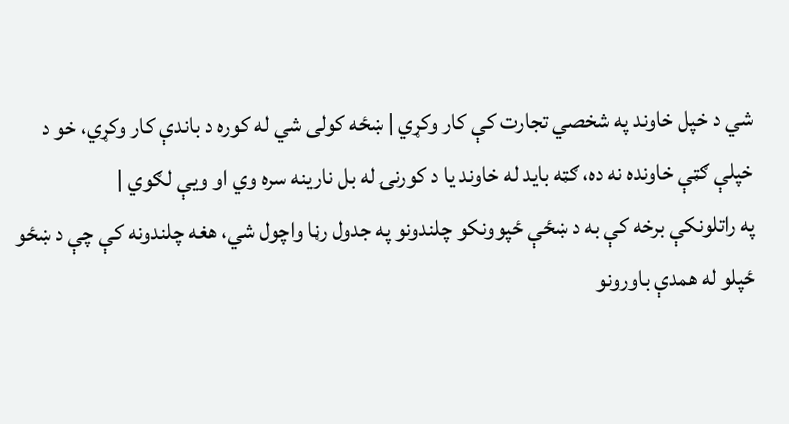شي د خپل خاوند په شخصي تجارت کې کار وکړي | ښځه کولی شي له کوره د باندې کار وکړي، خو د خپلې ګټې خاونده نه ده، ګټه باید له خاوند یا د کورنۍ له بل نارینه سره وي او ویې لګوي |
په راتلونکې برخه کې به د ښځې ځپوونکو چلندونو په جدول رڼا واچول شي، هغه چلندونه کې چې د ښځو ځپلو له همدې باورونو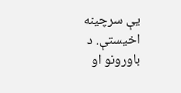یې سرچینه اخیستې. د باورونو او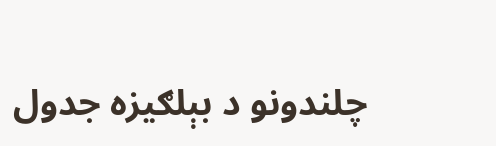چلندونو د بېلګیزه جدول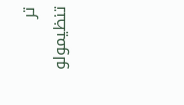تر تنظیمولو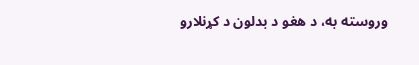وروسته به، د هغو د بدلون د کړنلارو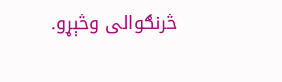څرنګوالی وڅېړو.